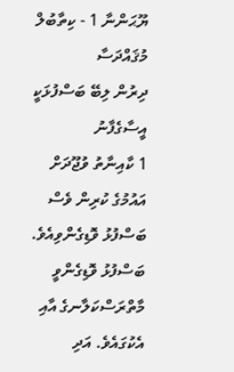ޔޫޙަންނާ 1 - ކިތާބުލް މުޤައްދަސާ
ދިރުން ލިބޭ ބަސްފުޅަކީ އީސާގެފާނު
1 ކާއިނާތު ވުޖޫދަށް އައުމުގެ ކުރިން ވެސް ބަސްފުޅު ވޮޑިގެންވިއެވެ. ބަސްފުޅު ވޮޑިގެންވީ މާތްރަސްކަލާނގެ އާއި އެކުގައެވެ. އަދި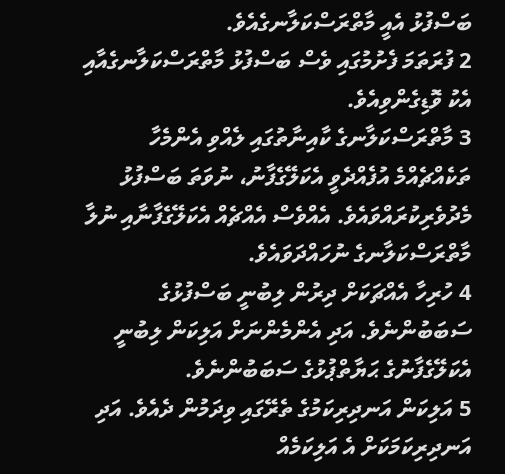ބަސްފުޅު އެއީ މާތްރަސްކަލާނގެއެވެ.
2 ފުރަތަމަ ފެށުމުގައި ވެސް ބަސްފުޅު މާތްރަސްކަލާނގެއާއި އެކު ވޮޑިގެންވިއެވެ.
3 މާތްރަސްކަލާނގެ ކާއިނާތުގައި ލެއްވި އެންމެހާ ތަކެއްޗެއްމެ އުފެއްދެވީ އެކަލޭގެފާނު، ނުވަތަ ބަސްފުޅު މެދުވެރިކުރައްވައެވެ. އެއްވެސް އެއްޗެއް އެކަލޭގެފާނާއި ނުލާ މާތްރަސްކަލާނގެ ނުހައްދަވައެވެ.
4 ހުރިހާ އެއްޗަކަށް ދިރުން ލިބުނީ ބަސްފުޅުގެ ސަބަބުންނެވެ. އަދި އެންމެންނަށް އަލިކަން ލިބުނީ އެކަލޭގެފާނުގެ ޙަޔާތްޕުޅުގެ ސަބަބުންނެވެ.
5 އަލިކަން އަނދިރިކަމުގެ ތެރޭގައި ވިދަމުން ދެއެވެ. އަދި އަނދިރިކަމަކަށް އެ އަލިކަމެއް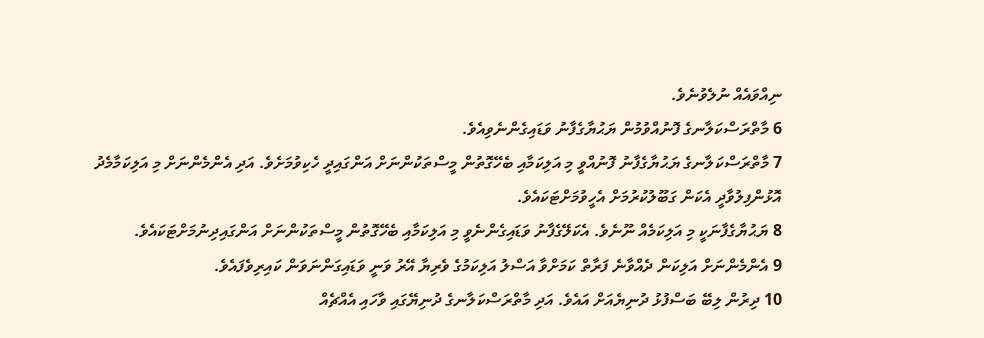ނިއްވައެއް ނުލެވުނެވެ.
6 މާތްރަސްކަލާނގެ ފޮނުއްވުމުން ޔަޙުޔާގެފާނު ވަޑައިގެންނެވިއެވެ.
7 މާތްރަސްކަލާނގެ ޔަޙުޔާގެފާނު ފޮނުއްވީ މި އަލިކަމާއި ބެހޭގޮތުން މީސްތަކުންނަށް އަންގައިދީ ހެކިވުމަށެވެ. އަދި އެންމެންނަށް މި އަލިކަމާމެދު އޮޅުންފިލުވާދީ އެކަން ގަބޫލުކުރުމަށް އެހީވުމަށްޓަކައެވެ.
8 ޔަޙުޔާގެފާނަކީ މި އަލިކަމެއް ނޫނެވެ. އެކަލޭގެފާނު ވަޑައިގެންނެވީ މި އަލިކަމާއި ބެހޭގޮތުން މީސްތަކުންނަށް އަންގައިދިނުމަށްޓަކައެވެ.
9 އެންމެންނަށް އަލިކަން ދެއްވާނެ ފަރާތް ކަމަށްވާ އަސްލު އަލިކަމުގެ ވެރިޔާ އޭރު ވަނީ ވަޑައިގަންނަވަން ކައިރިވެފައެވެ.
10 ދިރުން ލިބޭ ބަސްފުޅު ދުނިޔެއަށް އައެވެ. އަދި މާތްރަސްކަލާނގެ ދުނިޔޭގައި ވާހައި އެއްޗެއް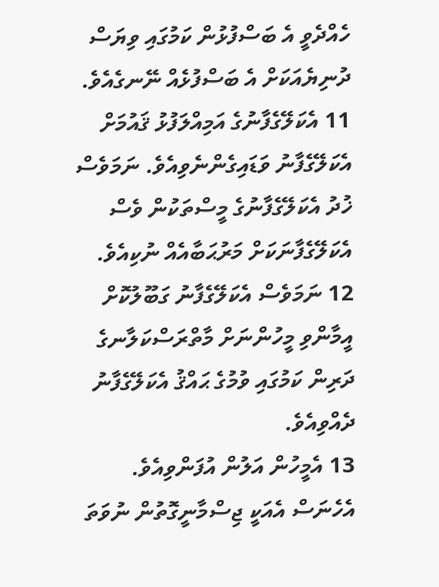ހެއްދެވީ އެ ބަސްފުޅުން ކަމުގައި ވިޔަސް ދުނިޔެއަކަށް އެ ބަސްފުޅެއް ނޭނގެއެވެ.
11 އެކަލޭގެފާނުގެ އަމިއްލަފުޅު ޤައުމަށް އެކަލޭގެފާނު ވަޑައިގެންނެވިއެވެ. ނަމަވެސް ޚުދު އެކަލޭގެފާނުގެ މީސްތަކުން ވެސް އެކަލޭގެފާނަކަށް މަރުޙަބާއެއް ނުކިއެވެ.
12 ނަމަވެސް އެކަލޭގެފާނު ގަބޫލުކޮށް އީމާންވި މީހުންނަށް މާތްރަސްކަލާނގެ ދަރިން ކަމުގައި ވުމުގެ ޙައްޤު އެކަލޭގެފާނު ދެއްވިއެވެ.
13 އެމީހުން އަލުން އުފަންވިއެވެ. އެހެނަސް އެއަކީ ޖިސްމާނީގޮތުން ނުވަތަ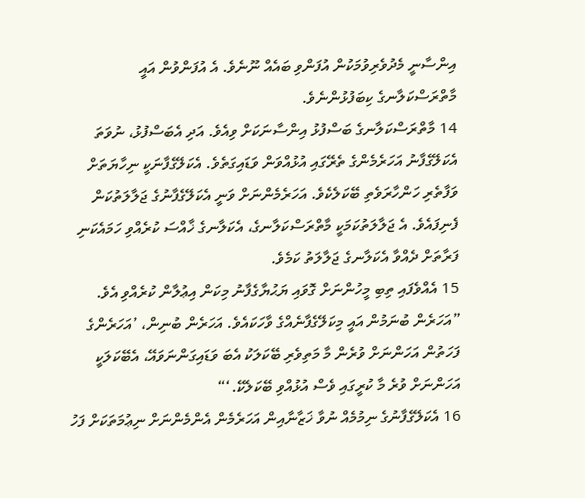އިންސާނީ މެދުވެރިވުމަކުން އުފަންވި ބައެއް ނޫނެވެ. އެ އުފަންވުން އައީ މާތްރަސްކަލާނގެ ކިބަފުޅުންނެވެ.
14 މާތްރަސްކަލާނގެ ބަސްފުޅު އިންސާނަކަށް ވިއެވެ. އަދި އެބަސްފުޅު، ނުވަތަ އެކަލޭގެފާނު އަހަރެމެންގެ ތެރޭގައި އުޅުއްވަން ވަޑައިގަތެވެ. އެކަލޭގެފާނަކީ ނިހާޔަތަށް ވަފާތެރި ހަންހާރަވެތި ބޭކަލެކެވެ. އަހަރެމެންނަށް ވަނީ އެކަލޭގެފާނުގެ ޖަލާލަތުކަން ފެނިފައެވެ. އެ ޖަލާލަތުކަމަކީ މާތްރަސްކަލާނގެ، އެކަލާނގެ ޚާއްސަ ކުރެއްވި ހަމައެކަނި ފަރާތަށް ދެއްވާ އެކަލާނގެ ޖަލާލަތު ކަމެވެ.
15 އެއްވެފައި ތިބި މީހުންނަށް ގޮވައި ޔަޙުޔާގެފާނު މިކަން އިޢުލާން ކުރެއްވި އެވެ. ”އަހަރެން ބުނަމުން އައީ މިކަލޭގެފާނެއްގެ ވާހަކައެވެ. އަހަރެން ބުނިން، ’އަހަރެންގެ ފަހަތުން އަހަންނަށް ވުރެން މާ މަތިވެރި ބޭކަލަކު އެބަ ވަޑައިގަންނަވައޭ، އެބޭކަލަކީ އަހަންނަށް ވުރެ މާ ކުރީގައި ވެސް އުޅުއްވި ބޭކަލެކޭ.‘“
16 އެކަލޭގެފާނުގެ ނިމުމެއް ނުވާ ޚަޒާނާއިން އަހަރެމެން އެންމެންނަށް ނިޢުމަތަކަށް ފަހު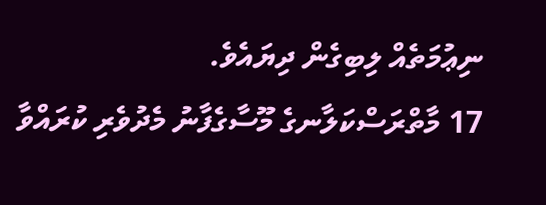ނިޢުމަތެއް ލިބިގެން ދިޔައެވެ.
17 މާތްރަސްކަލާނގެ މޫސާގެފާނު މެދުވެރި ކުރައްވާ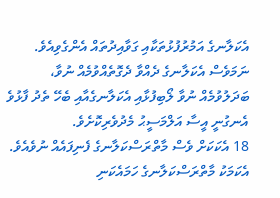އެކަލާނގެ އަމުރުފުޅުތަކާއި ގަވާއިދުތައް އެންގެވިއެވެ. ނަމަވެސް އެކަލާނގެ ދެއްވާ ދެގޮތެއްވުމެއް ނުވާ، ބަދަލުވުމެއް ނުވާ ލޯބިފުޅާއި އެކަލާނގެއާއި ބެހޭ ތެދު ފާޅުވެ އެނގުނީ އީސާ އަލްމަސީޙު މެދުވެރިކޮށެވެ.
18 އެކަކަށް ވެސް މާތްރަސްކަލާނގެ ފެނިފައެއް ނުވެއެވެ. އެކަމަކު މާތްރަސްކަލާނގެ ހަމައެކަނި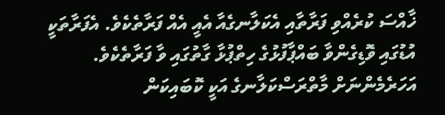ޚާއްސަ ކުރެއްވި ފަރާތާއި އެކަލާނގެއާ އެއީ އެއް ފަރާތެކެވެ. އެފަރާތަކީ އުޑުގައި ވޮޑިގެންވާ ބައްޕާފުޅުގެ ހިތްޕުޅާ ގާތުގައި ވާ ފަރާތެކެވެ. އަހަރެމެންނަށް މާތްރަސްކަލާނގެ އަކީ ކޮބައިކަން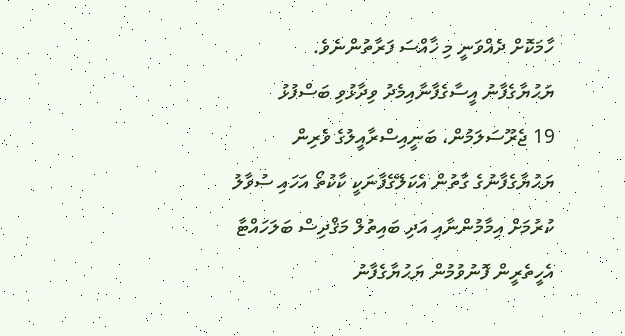ހާމަކޮށް ދެއްވަނީ މި ޚާއްސަ ފަރާތުންނެވެ.
ޔަޙުޔާގެފާނު އީސާގެފާނާއިމެދު ވިދާޅުވި ބަސްފުޅު
19 ޖެރޫސަލަމުން، ބަނީއިސްރާއީލުގެ ވެރިން ޔަޙުޔާގެފާނުގެ ގާތުން އެކަލޭގެފާނަކީ ކާކުތޯ އަހައި ސުވާލު ކުރުމަށް އިމާމުންނާއި އަދި ބައިތުލް މަޤްދިސް ބަލަހައްޓާ އެހީތެރީން ފޮނުވުމުން ޔަޙުޔާގެފާނު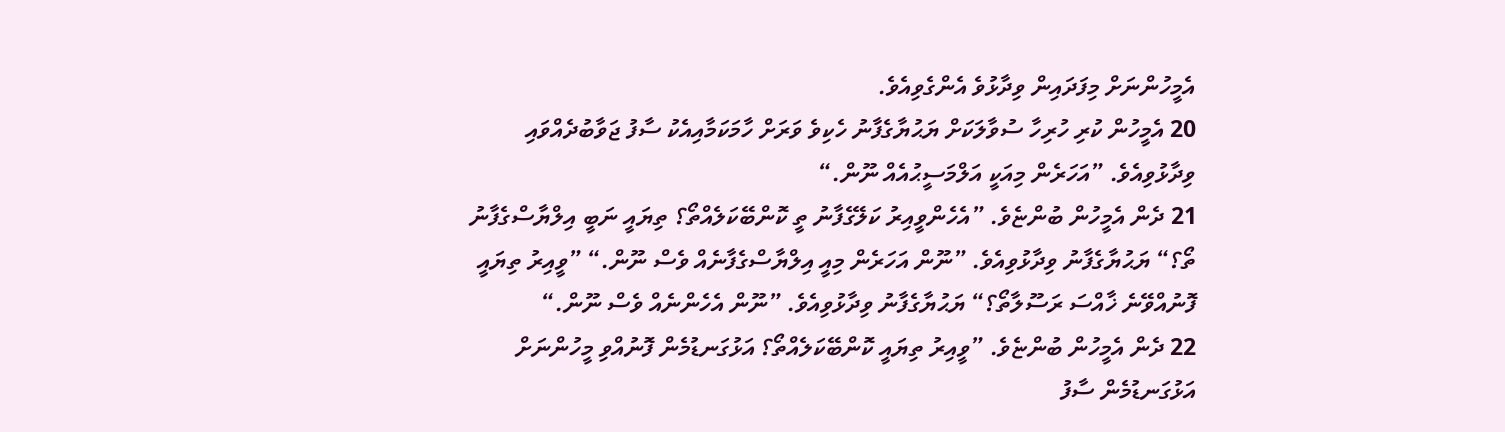އެމީހުންނަށް މިފަދައިން ވިދާޅުވެ އެންގެވިއެވެ.
20 އެމީހުން ކުރި ހުރިހާ ސުވާލަކަށް ޔަޙުޔާގެފާނު ހެކިވެ ވަރަށް ހާމަކަމާއިއެކު ސާފު ޖަވާބުދެއްވައި ވިދާޅުވިއެވެ. ”އަހަރެން މިއަކީ އަލްމަސީޙުއެއް ނޫން.“
21 ދެން އެމީހުން ބުންޏެވެ. ”އެހެންވީއިރު ކަލޭގެފާނު ތީ ކޮންބޭކަލެއްތޯ؟ ތިޔައީ ނަބީ އިލްޔާސްގެފާނު ތޯ؟“ ޔަޙުޔާގެފާނު ވިދާޅުވިއެވެ. ”ނޫން އަހަރެން މިއީ އިލްޔާސްގެފާނެއް ވެސް ނޫން.“ ”ވީއިރު ތިޔައީ ފޮނުއްވޭނެ ޚާއްސަ ރަސޫލާތޯ؟“ ޔަޙުޔާގެފާނު ވިދާޅުވިއެވެ. ”ނޫން އެހެންނެއް ވެސް ނޫން.“
22 ދެން އެމީހުން ބުންޏެވެ. ”ވީއިރު ތިޔައީ ކޮންބޭކަލެއްތޯ؟ އަޅުގަނޑުމެން ފޮނުއްވި މީހުންނަށް އަޅުގަނޑުމެން ސާފު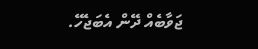ޖަވާބެއް ދޭން އެބަޖެހޭ.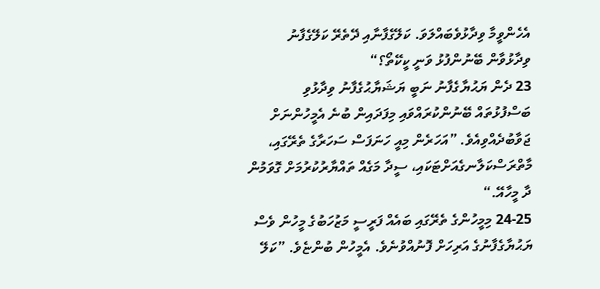އެހެންވީމާ ވިދާޅުވެބައްލަވަ. ކަލޭގެފާނާއި ދޭތެރޭ ކަލޭގެފާނު ވިދާޅުވާން ބޭނުންފުޅު ވަނީ ކީކޭތޯ؟“
23 ދެން ޔަޙުޔާގެފާނު ނަބީ ޔަޝަޔާޙުގެފާނު ވިދާޅުވި ބަސްފުޅުތައް ބޭނުންކުރައްވައި މިފަދައިން ބުނެ އެމީހުންނަށް ޖަވާބުދެއްވިއެވެ. ”އަހަރެން މިއީ ހަނަފަސް ސަހަރާގެ ތެރޭގައި، މާތްރަސްކަލާނގެއަށްޓަކައި، ސީދާ މަގެއް ތައްޔާރުކުރުމަށް ގޮވަމުން ދާ މީހާއޭ.“
24-25 މިމީހުންގެ ތެރޭގައި ބައެއް ފަރީސީ މަޒުހަބުގެ މީހުން ވެސް ޔަޙުޔާގެފާނުގެ އަރިހަށް ފޮނުއްވުނެވެ. އެމީހުން ބުންޏެވެ. ”ކަލޭ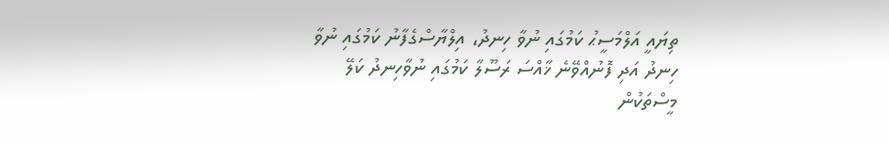ތިޔައީ އަލްމަސީޙު ކަމުގައި ނުވާ ހިނދު، އިލްޔާސްގެފާނު ކަމުގައި ނުވާ ހިނދު އަދި ފޮނުއްވޭނެ ޚާއްސަ ރަސޫލާ ކަމުގައި ނުވާހިނދު ކަލޭ މީސްތަކުން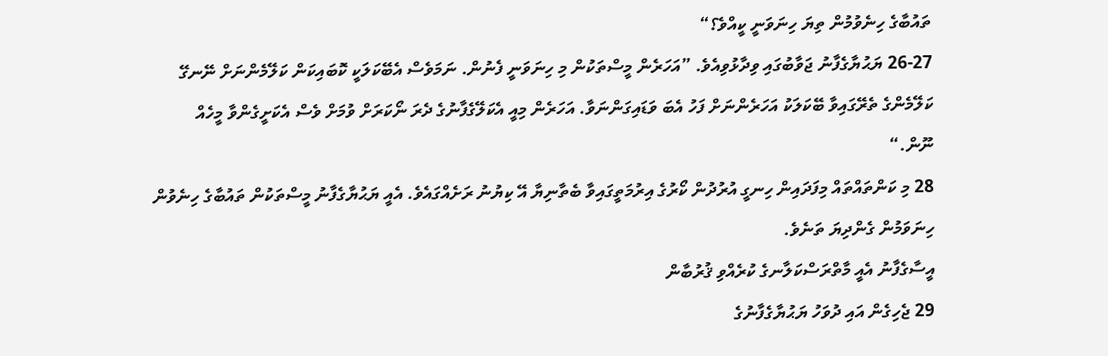ތައުބާގެ ހިނެވުމުން ތިޔަ ހިނަވަނީ ކީއްވެ؟“
26-27 ޔަޙުޔާގެފާނު ޖަވާބުގައި ވިދާޅުވިއެވެ. ”އަހަރެން މީސްތަކުން މި ހިނަވަނީ ފެނުން. ނަމަވެސް އެބޭކަލަކީ ކޮބައިކަން ކަލޭމެންނަށް ނޭނގޭ ކަލޭމެންގެ ތެރޭގައިވާ ބޭކަލަކު އަހަރެންނަށް ފަހު އެބަ ވަޑައިގަންނަވާ. އަހަރެން މިއީ އެކަލޭގެފާނުގެ ދެރަ ނޯކަރަށް ވުމަށް ވެސް އެކަށީގެންވާ މީހެއް ނޫން.“
28 މި ކަންތައްތައް މިފަދައިން ހިނގީ އުރުދުން ކޯރުގެ އިރުމަތީގައިވާ ބެތާނިޔާ އޭ ކިޔުނު ރަށެއްގައެވެ. އެއީ ޔަޙުޔާގެފާނު މީސްތަކުން ތައުބާގެ ހިނެވުން ހިނަވަމުން ގެންދިޔަ ތަނެވެ.
އީސާގެފާނު އެއީ މާތްރަސްކަލާނގެ ކުރެއްވި ޤުރުބާން
29 ޖެހިގެން އައި ދުވަހު ޔަޙުޔާގެފާނުގެ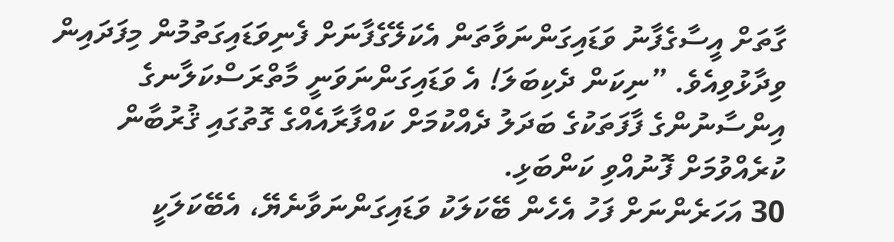ގާތަށް އީސާގެފާނު ވަޑައިގަންނަވާތަން އެކަލޭގެފާނަށް ފެނިވަޑައިގަތުމުން މިފަދައިން ވިދާޅުވިއެވެ. ”ނިކަން ދެކިބަލަ! އެ ވަޑައިގަންނަވަނީ މާތްރަސްކަލާނގެ އިންސާނުންގެ ފާފަތަކުގެ ބަދަލު ދެއްކުމަށް ކައްފާރާއެއްގެ ގޮތުގައި ޤުރުބާން ކުރެއްވުމަށް ފޮނުއްވި ކަންބަޅި.
30 އަހަރެންނަށް ފަހު އެހެން ބޭކަލަކު ވަޑައިގަންނަވާނެޔޭ، އެބޭކަލަކީ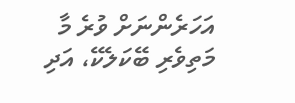އަހަރެންނަށް ވުރެ މާ މަތިވެރި ބޭކަލެކޭ، އަދި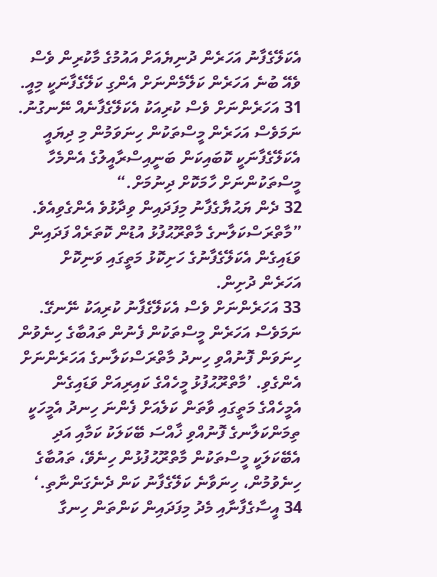އެކަލޭގެފާނު އަހަރެން ދުނިޔެއަށް އައުމުގެ މާކުރިން ވެސް ވެއޭ ބުނެ އަހަރެން ކަލޭމެންނަށް އެންގި ކަލޭގެފާނަކީ މިއީ.
31 އަހަރެންނަށް ވެސް ކުރިއަކު އެކަލޭގެފާނެއް ނޭނގުނު. ނަމަވެސް އަހަރެން މީސްތަކުން ހިނަވަމުން މި ދިޔައީ އެކަލޭގެފާނަކީ ކޮބައިކަން ބަނީއިސްރާއީލުގެ އެންމެހާ މީސްތަކުންނަށް ހާމަކޮށް ދިނުމަށް.“
32 ދެން ޔަޙުޔާގެފާނު މިފަދައިން ވިދާޅުވެ އެންގެވިއެވެ. ”މާތްރަސްކަލާނގެ މާތްރޫޙުފުޅު އުޑުން ކޮތަރެއް ފަދައިން ވަޑައިގެން އެކަލޭގެފާނުގެ ހަށިކޮޅު މަތީގައި ވަނިކޮށް އަހަރެން ދުށިން.
33 އަހަރެންނަށް ވެސް އެކަލޭގެފާނު ކުރިއަކު ނޭނގޭ. ނަމަވެސް އަހަރެން މީސްތަކުން ފެނުން ތައުބާގެ ހިނެވުން ހިނަވަން ފޮނުއްވި ހިނދު މާތްރަސްކަލާނގެ އަހަރެންނަށް އެންގެވި. ’މާތްރޫޙުފުޅު މީހެއްގެ ކައިރިއަށް ވަޑައިގެން އެމީހެއްގެ މަތީގައި ވާތަން ކަލެއަށް ފެންނަ ހިނދު އެމީހަކީ ތިމަންކަލާނގެ ފޮނުއްވި ޚާއްސަ ބޭކަލަކު ކަމާއި އަދި އެބޭކަލަކީ މީސްތަކުން މާތްރޫޙުފުޅުން ހިނެވޭ، ތައުބާގެ ހިނެވުމުން، ހިނަވާނެ ކަލޭގެފާނު ކަން ދެނެގަންނާތި.‘
34 އީސާގެފާނާއި މެދު މިފަދައިން ކަންތަން ހިނގާ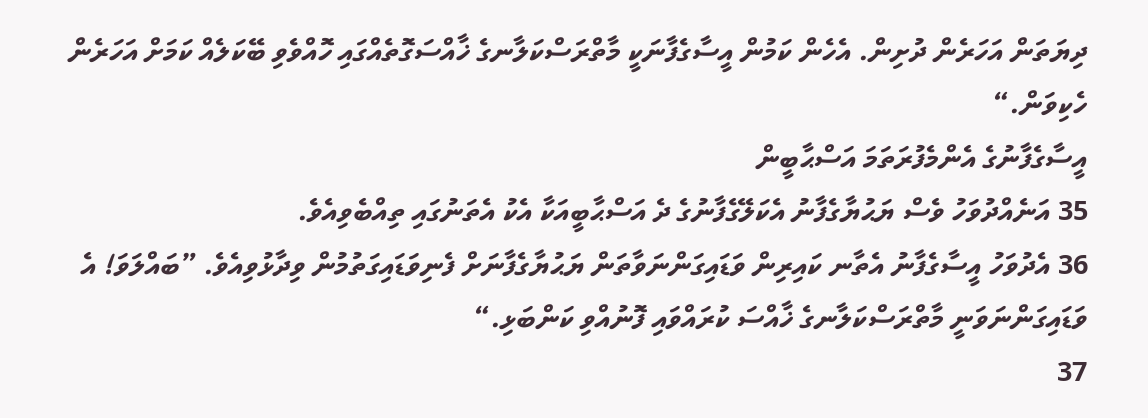ދިޔަތަން އަހަރެން ދުށިން. އެހެން ކަމުން އީސާގެފާނަކީ މާތްރަސްކަލާނގެ ޚާއްސަގޮތެއްގައި ހޮއްވެވި ބޭކަލެއް ކަމަށް އަހަރެން ހެކިވަން.“
އީސާގެފާނުގެ އެންމެފުރަތަމަ އަސްޙާބީން
35 އަނެއްދުވަހު ވެސް ޔަޙުޔާގެފާނު އެކަލޭގެފާނުގެ ދެ އަސްޙާބީއަކާ އެކު އެތަނުގައި ތިއްބެވިއެވެ.
36 އެދުވަހު އީސާގެފާނު އެތާނ ކައިރިން ވަޑައިގަންނަވާތަން ޔަޙުޔާގެފާނަށް ފެނިވަޑައިގަތުމުން ވިދާޅުވިއެވެ. ”ބައްލަވަ! އެ ވަޑައިގަންނަވަނީ މާތްރަސްކަލާނގެ ޚާއްސަ ކުރައްވައި ފޮނުއްވި ކަންބަޅި.“
37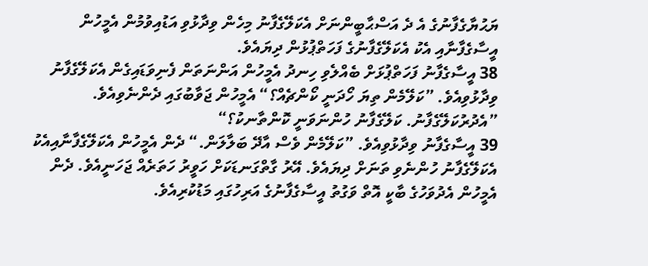ޔަޙުޔާގެފާނުގެ އެ ދެ އަސްޙާބީންނަށް އެކަލޭގެފާނު މިހެން ވިދާޅުވި އަޑުއިވުމުން އެމީހުން އީސާގެފާނާއި އެކު އެކަލޭގެފާނުގެ ފަހަތްޕުޅުން ދިޔައެވެ.
38 އީސާގެފާނު ފަހަތްޕުޅަށް ބެއްލެވި ހިނދު އެމީހުން އަންނަތަން ފެނިވަޑައިގެން އެކަލޭގެފާނު ވިދާޅުވިއެވެ. ”ކަލޭމެން ތިޔަ ހޯދަނީ ކޯންޗެއް؟“ އެމީހުން ޖަވާބުގައި ދެންނެވިއެވެ. ”އެދުރުކަލޭގެފާނު. ކަލޭގެފާނު ހުންނަވަނީ ކޮންތާނކު؟“
39 އީސާގެފާނު ވިދާޅުވިއެވެ. ”ކަލޭމެން ވެސް އާދޭ ބަލާލަން.“ ދެން އެމީހުން އެކަލޭގެފާނާއިއެކު އެކަލޭގެފާނު ހުންނެވި ތަނަށް ދިޔައެވެ. އޭރު ގާތްގަނޑަކަށް ހަވީރު ހަތަރެއް ޖަހަނީއެވެ. ދެން އެމީހުން އެދުވަހުގެ ބާކީ އޮތް ވަގުތު އީސާގެފާނުގެ އަރިހުގައި މަޑުކުރިއެވެ.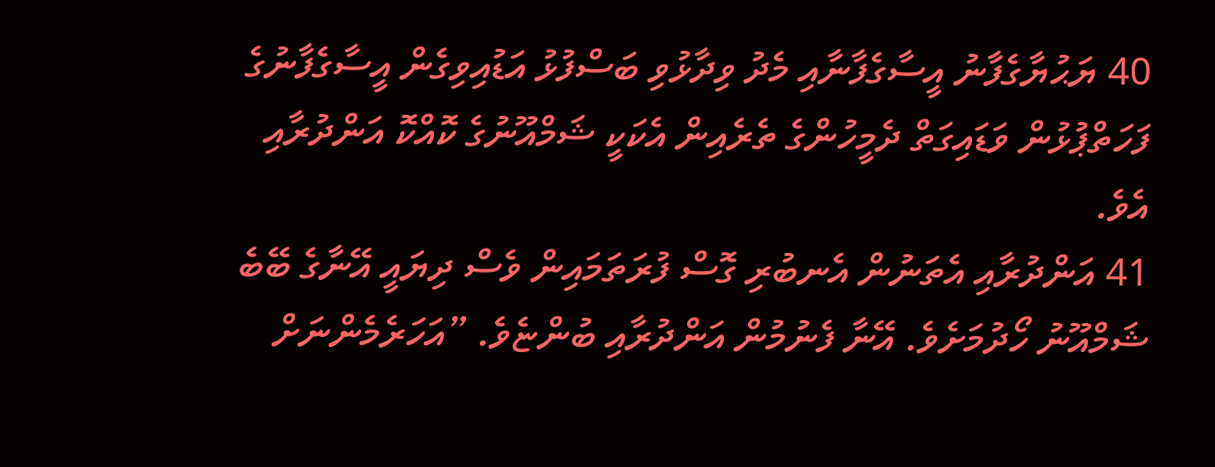40 ޔަޙުޔާގެފާނު އީސާގެފާނާއި މެދު ވިދާޅުވި ބަސްފުޅު އަޑުއިވިގެން އީސާގެފާނުގެ ފަހަތްޕުޅުން ވަޑައިގަތް ދެމީހުންގެ ތެރެއިން އެކަކީ ޝަމްއޫނުގެ ކޮއްކޮ އަންދުރާއި އެވެ.
41 އަންދުރާއި އެތަނުން އެނބުރި ގޮސް ފުރަތަމައިން ވެސް ދިޔައީ އޭނާގެ ބޭބެ ޝަމްއޫނު ހޯދުމަށެވެ. އޭނާ ފެނުމުން އަންދުރާއި ބުންޏެވެ. ”އަހަރެމެންނަށް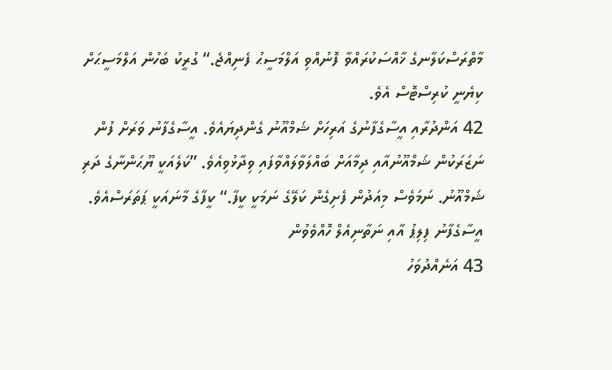މާތްރަސްކަލާނގެ ޚާއްސަކުރައްވާ ފޮނުއްވި އަލްމަސީޙު ފެނިއްޖެ.“ ގުރީކު ބަހުން އަލްމަސީޙަށް ކިޔެނީ ކުރިސްޓޮސް އެވެ.
42 އަންދުރާއި އީސާގެފާނުގެ އަރިހަށް ޝަމްއޫނު ގެންދިޔައެވެ. އީސާގެފާނު ވަރަށް ފުން ނަޒަރަކުން ޝަމްއޫނުއާއި ދިމާއަށް ބައްލަވާލައްވާފައި ވިދާޅުވިއެވެ. ”ކަލެއަކީ ޔޫޙަންނާގެ ދަރި ޝަމްއޫނު. ނަމަވެސް މިއަދުން ފެށިގެން ކަލޭގެ ނަމަކީ ކީފާ.“ ކީފާގެ މާނައަކީ ޕަތަރަސްއެވެ.
އީސާގެފާނު ފިލިޕު އާއި ނަތާނިއެލް ހޮއްވެވުން
43 އަނެއްދުވަހު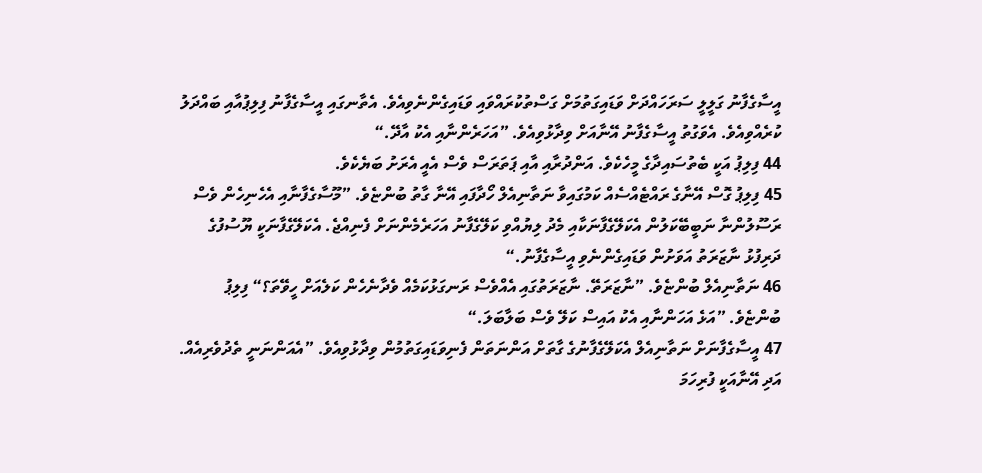އީސާގެފާނު ގަލީލީ ސަރަހައްދަށް ވަޑައިގަތުމަށް ގަސްތުކުރައްވައި ވަޑައިގެންނެވިއެވެ. އެތާނގައި އީސާގެފާނު ފިލިޕުއާއި ބައްދަލު ކުރެއްވިއެވެ. އެވަގުތު އީސާގެފާނު އޭނާއަށް ވިދާޅުވިއެވެ. ”އަހަރެންނާއި އެކު އާދޭ.“
44 ފިލިޕު އަކީ ބެތުސައިދާގެ މީހެކެވެ. އަންދުރާއި އާއި ޕަތަރަސް ވެސް އެއީ އެރަށު ބަޔެކެވެ.
45 ފިލިޕު ގޮސް އޭނާގެ ރައްޓެއްސެއް ކަމުގައިވާ ނަތާނިއެލް ހޯދާފައި އޭނާ ގާތު ބުންޏެވެ. ”މޫސާގެފާނާއި އެހެނިހެން ވެސް ރަސޫލުންނާ ނަބީބޭކަލުން އެކަލޭގެފާނަކާއި މެދު ލިޔުއްވި ކަލޭގެފާނު އަހަރެމެންނަށް ފެނިއްޖެ. އެކަލޭގެފާނަކީ ޔޫސުފުގެ ދަރިފުޅު ނާޒަރަތު އަވަށުން ވަޑައިގެންނެވި އީސާގެފާނު.“
46 ނަތާނިއެލް ބުންޏެވެ. ”ނާޒަރަތޭ. ނާޒަރަތުގައި އެއްވެސް ރަނގަޅުކަމެއް ވެދާނެހެން ކަލެއަށް ހީވޭތަ؟“ ފިލިޕު ބުންޏެވެ. ”އަޅެ އަހަންނާއި އެކު އައިސް ކަލޭ ވެސް ބަލާބަލަ.“
47 އީސާގެފާނަށް ނަތާނިއެލް އެކަލޭގެފާނުގެ ގާތަށް އަންނަތަން ފެނިވަޑައިގަތުމުން ވިދާޅުވިއެވެ. ”އެއަންނަނީ ތެދުވެރިއެއް. އަދި އޭނާއަކީ ފުރިހަމަ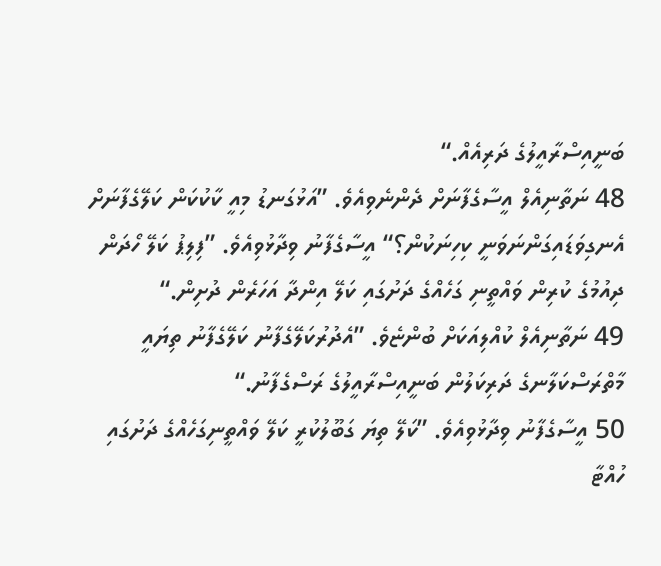ބަނީއިސްރާއީލުގެ ދަރިއެއް.“
48 ނަތާނިއެލް އީސާގެފާނަށް ދެންނެވިއެވެ. ”އަޅުގަނޑު މިއީ ކާކުކަން ކަލޭގެފާނަށް އެނގިވަޑައިގަންނަވަނީ ކިހިނަކުން؟“ އީސާގެފާނު ވިދާޅުވިއެވެ. ”ފިލިޕު ކަލޭ ހޯދަން ދިއުމުގެ ކުރިން ވައްތީނި ގަހެއްގެ ދަށުގައި ކަލޭ އިންދާ އަހަރެން ދުށިން.“
49 ނަތާނިއެލް ކުއްލިއަކަށް ބުންޏެވެ. ”އެދުރުކަލޭގެފާނު ކަލޭގެފާނު ތިޔައީ މާތްރަސްކަލާނގެ ދަރިކަލުން ބަނީއިސްރާއީލުގެ ރަސްގެފާނު.“
50 އީސާގެފާނު ވިދާޅުވިއެވެ. ”ކަލޭ ތިޔަ ގަބޫލުކުރީ ކަލޭ ވައްތީނިގަހެއްގެ ދަށުގައި ހުއްޓާ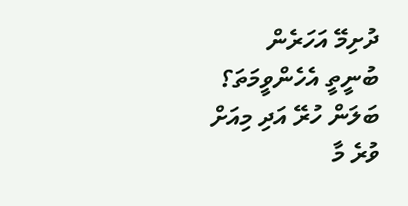ދުށިމޭ އަހަރެން ބުނީތީ އެހެންވީމަތަ؟ ބަލަން ހުރޭ އަދި މިއަށް ވުރެ މާ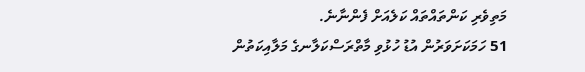މަތިވެރި ކަންތައްތައް ކަލެއަށް ފެންނާނެ.
51 ހަމަކަށަވަރުން އުޑު ހުޅުވި މާތްރަސްކަލާނގެ މަލާއިކަތުން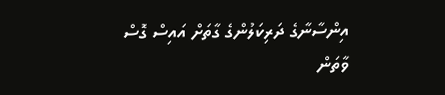އިންސާނާގެ ދަރިކަލުންގެ ގާތަށް އައިސް ގޮސް ވާތަން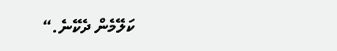ކަލޭމެން ދެކޭނެ.“